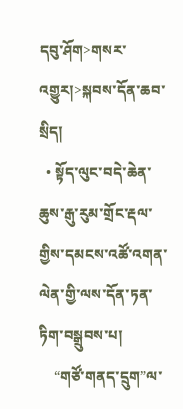དབུ་ཤོག>གསར་འགྱུར།>སྐབས་དོན་ཆབ་སྲིད།
  • སྟོད་ལུང་བདེ་ཆེན་ཆུས་རྒུ་རུམ་གྲོང་རྡལ་གྱིས་དམངས་འཚོ་འགན་ལེན་གྱི་ལས་དོན་ཏན་ཏིག་བསྒྲུབས་པ།
    “གཙོ་གནད་དྲུག”ལ་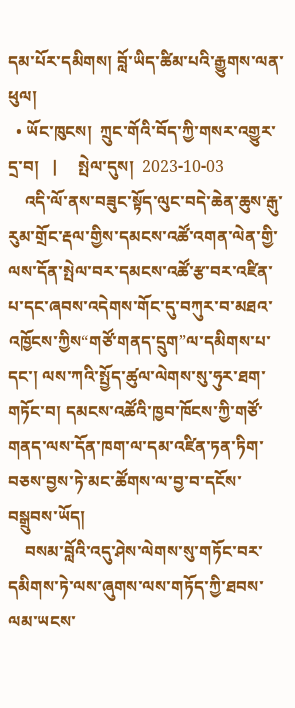དམ་པོར་དམིགས། བློ་ཡིད་ཚིམ་པའི་རྒྱུགས་ལན་ཕུལ།
  • ཡོང་ཁུངས།  ཀྲུང་གོའི་བོད་ཀྱི་གསར་འགྱུར་དྲ་བ།   |     སྤེལ་དུས།  2023-10-03
    འདི་ལོ་ནས་བཟུང་སྟོད་ལུང་བདེ་ཆེན་ཆུས་རྒུ་རུམ་གྲོང་རྡལ་གྱིས་དམངས་འཚོ་འགན་ལེན་གྱི་ལས་དོན་སྤེལ་བར་དམངས་འཚོ་རྩ་བར་འཛིན་པ་དང་ཞབས་འདེགས་གོང་དུ་བཀུར་བ་མཐའ་འཁྱོངས་ཀྱིས“གཙོ་གནད་དྲུག”ལ་དམིགས་པ་དང་། ལས་ཀའི་སྤྱོད་ཚུལ་ལེགས་སུ་ཧུར་ཐག་གཏོང་བ། དམངས་འཚོའི་ཁྱབ་ཁོངས་ཀྱི་གཙོ་གནད་ལས་དོན་ཁག་ལ་དམ་འཛིན་ཏན་ཏིག་བཅས་བྱས་ཏེ་མང་ཚོགས་ལ་བྱ་བ་དངོས་བསྒྲུབས་ཡོད།
    བསམ་བློའི་འདུ་ཤེས་ལེགས་སུ་གཏོང་བར་དམིགས་ཏེ་ལས་ཞུགས་ལས་གཏོད་ཀྱི་ཐབས་ལམ་ཡངས་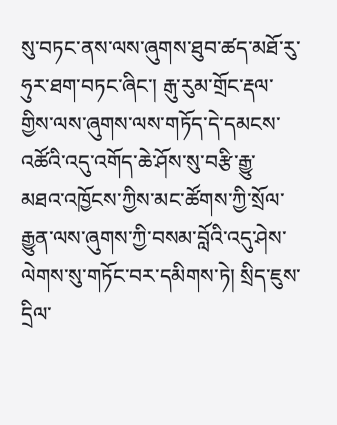སུ་བཏང་ནས་ལས་ཞུགས་ཐུབ་ཚད་མཐོ་རུ་ཧུར་ཐག་བཏང་ཞིང་། རྒུ་རུམ་གྲོང་རྡལ་གྱིས་ལས་ཞུགས་ལས་གཏོད་དེ་དམངས་འཚོའི་འདུ་འགོད་ཆེ་ཤོས་སུ་བརྩི་རྒྱུ་མཐའ་འཁྱོངས་ཀྱིས་མང་ཚོགས་ཀྱི་སྲོལ་རྒྱུན་ལས་ཞུགས་ཀྱི་བསམ་བློའི་འདུ་ཤེས་ལེགས་སུ་གཏོང་བར་དམིགས་ཏེ། སྲིད་ཇུས་དྲིལ་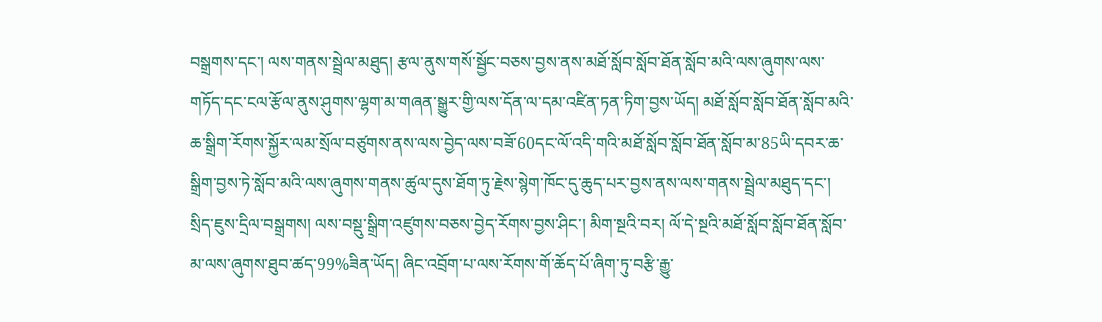བསྒྲགས་དང་། ལས་གནས་སྦྲེལ་མཐུད། རྩལ་ནུས་གསོ་སྦྱོང་བཅས་བྱས་ནས་མཐོ་སློབ་སློབ་ཐོན་སློབ་མའི་ལས་ཞུགས་ལས་གཏོད་དང་ངལ་རྩོལ་ནུས་ཤུགས་ལྷག་མ་གཞན་སྒྱུར་གྱི་ལས་དོན་ལ་དམ་འཛིན་ཏན་ཏིག་བྱས་ཡོད། མཐོ་སློབ་སློབ་ཐོན་སློབ་མའི་ཆ་སྒྲིག་རོགས་སྐྱོར་ལམ་སྲོལ་བཙུགས་ནས་ལས་བྱེད་ལས་བཟོ་60དང་ལོ་འདི་གའི་མཐོ་སློབ་སློབ་ཐོན་སློབ་མ་85ཡི་དབར་ཆ་སྒྲིག་བྱས་ཏེ་སློབ་མའི་ལས་ཞུགས་གནས་ཚུལ་དུས་ཐོག་ཏུ་རྗེས་སྙེག་ཁོང་དུ་ཆུད་པར་བྱས་ནས་ལས་གནས་སྦྲེལ་མཐུད་དང་། སྲིད་ཇུས་དྲིལ་བསྒྲགས། ལས་བསྡུ་སྒྲིག་འཛུགས་བཅས་བྱེད་རོགས་བྱས་ཤིང་། མིག་སྔའི་བར། ལོ་དེ་སྔའི་མཐོ་སློབ་སློབ་ཐོན་སློབ་མ་ལས་ཞུགས་ཐུབ་ཚད་99%ཟིན་ཡོད། ཞིང་འབྲོག་པ་ལས་རོགས་གོ་ཆོད་པོ་ཞིག་ཏུ་བརྩི་རྒྱུ་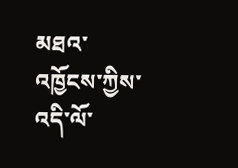མཐའ་འཁྱོངས་ཀྱིས་འདི་ལོ་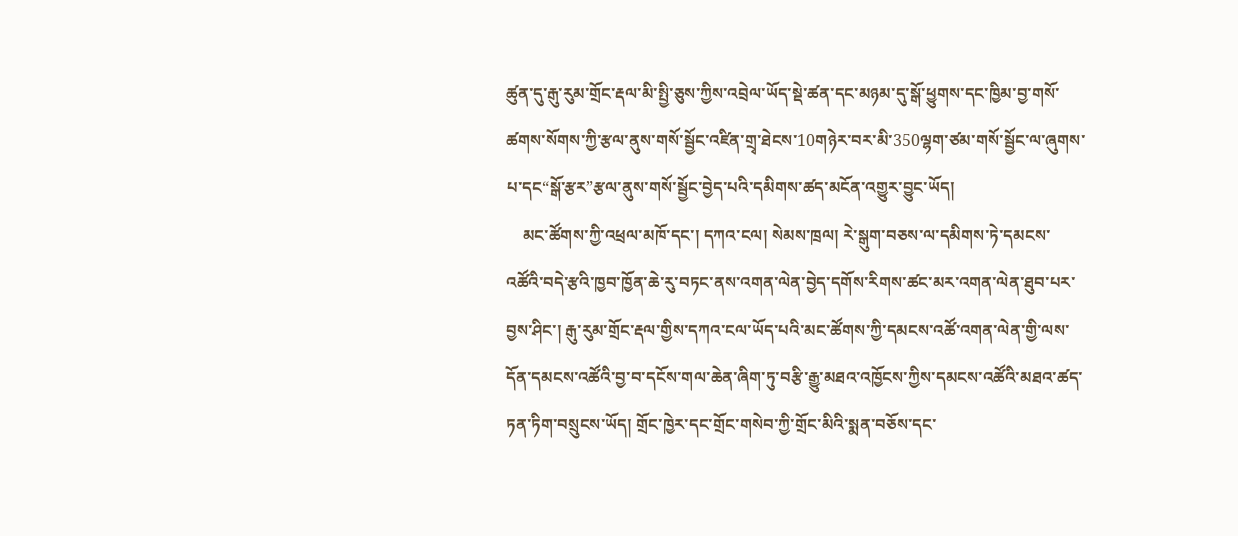ཚུན་དུ་རྒུ་རུམ་གྲོང་རྡལ་མི་སྤྱི་ཅུས་ཀྱིས་འབྲེལ་ཡོད་སྡེ་ཚན་དང་མཉམ་དུ་སྒོ་ཕྱུགས་དང་ཁྱིམ་བྱ་གསོ་ཚགས་སོགས་ཀྱི་རྩལ་ནུས་གསོ་སྦྱོང་འཛིན་གྲྭ་ཐེངས་10གཉེར་བར་མི་350ལྷག་ཙམ་གསོ་སྦྱོང་ལ་ཞུགས་པ་དང“སྒོ་རྩར”རྩལ་ནུས་གསོ་སྦྱོང་བྱེད་པའི་དམིགས་ཚད་མངོན་འགྱུར་བྱུང་ཡོད།
    མང་ཚོགས་ཀྱི་འཕྲལ་མཁོ་དང་། དཀའ་ངལ། སེམས་ཁྲལ། རེ་སྒུག་བཅས་ལ་དམིགས་ཏེ་དམངས་འཚོའི་བདེ་རྩའི་ཁྱབ་ཁྱོན་ཆེ་རུ་བཏང་ནས་འགན་ལེན་བྱེད་དགོས་རིགས་ཚང་མར་འགན་ལེན་ཐུབ་པར་བྱས་ཤིང་། རྒུ་རུམ་གྲོང་རྡལ་གྱིས་དཀའ་ངལ་ཡོད་པའི་མང་ཚོགས་ཀྱི་དམངས་འཚོ་འགན་ལེན་གྱི་ལས་དོན་དམངས་འཚོའི་བྱ་བ་དངོས་གལ་ཆེན་ཞིག་ཏུ་བརྩི་རྒྱུ་མཐའ་འཁྱོངས་ཀྱིས་དམངས་འཚོའི་མཐའ་ཚད་ཏན་ཏིག་བསྲུངས་ཡོད། གྲོང་ཁྱེར་དང་གྲོང་གསེབ་ཀྱི་གྲོང་མིའི་སྨན་བཅོས་དང་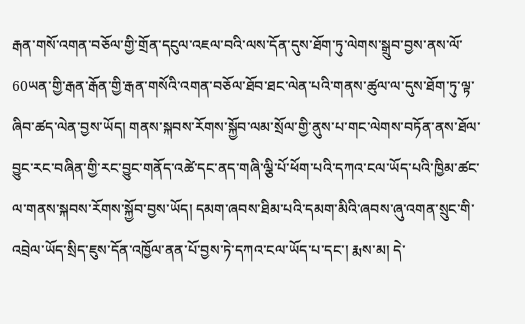རྒན་གསོ་འགན་བཅོལ་གྱི་གྲོན་དངུལ་འཇལ་བའི་ལས་དོན་དུས་ཐོག་ཏུ་ལེགས་སྒྲུབ་བྱས་ནས་ལོ་60ཡན་གྱི་རྒན་རྒོན་གྱི་རྒན་གསོའི་འགན་བཅོལ་ཐོབ་ཐང་ལེན་པའི་གནས་ཚུལ་ལ་དུས་ཐོག་ཏུ་ལྟ་ཞིབ་ཚད་ལེན་བྱས་ཡོད། གནས་སྐབས་རོགས་སྐྱོབ་ལམ་སྲོལ་གྱི་ནུས་པ་གང་ལེགས་བཏོན་ནས་ཐོལ་བྱུང་རང་བཞིན་གྱི་རང་བྱུང་གནོད་འཚེ་དང་ནད་གཞི་ལྕི་པོ་ཕོག་པའི་དཀའ་ངལ་ཡོད་པའི་ཁྱིམ་ཚང་ལ་གནས་སྐབས་རོགས་སྐྱོབ་བྱས་ཡོད། དམག་ཞབས་ཐིམ་པའི་དམག་མིའི་ཞབས་ཞུ་འགན་སྲུང་གི་འབྲེལ་ཡོད་སྲིད་ཇུས་དོན་འཁྱོལ་ནན་པོ་བྱས་ཏེ་དཀའ་ངལ་ཡོད་པ་དང་། རྨས་མ། དེ་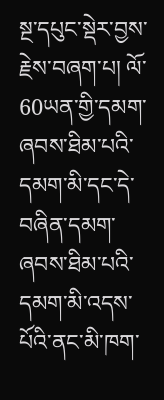སྔ་དཔུང་སྡེར་བྱས་རྗེས་བཞག་པ། ལོ་60ཡན་གྱི་དམག་ཞབས་ཐིམ་པའི་དམག་མི་དང་དེ་བཞིན་དམག་ཞབས་ཐིམ་པའི་དམག་མི་འདས་པོའི་ནང་མི་ཁག་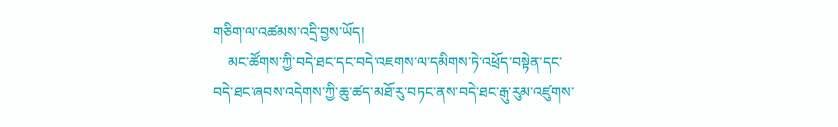གཅིག་ལ་འཚམས་འདྲི་བྱས་ཡོད།
    མང་ཚོགས་ཀྱི་བདེ་ཐང་དང་བདེ་འཇགས་ལ་དམིགས་ཏེ་འཕྲོད་བསྟེན་དང་བདེ་ཐང་ཞབས་འདེགས་ཀྱི་ཆུ་ཚད་མཐོ་རུ་བཏང་ནས་བདེ་ཐང་རྒུ་རུམ་འཛུགས་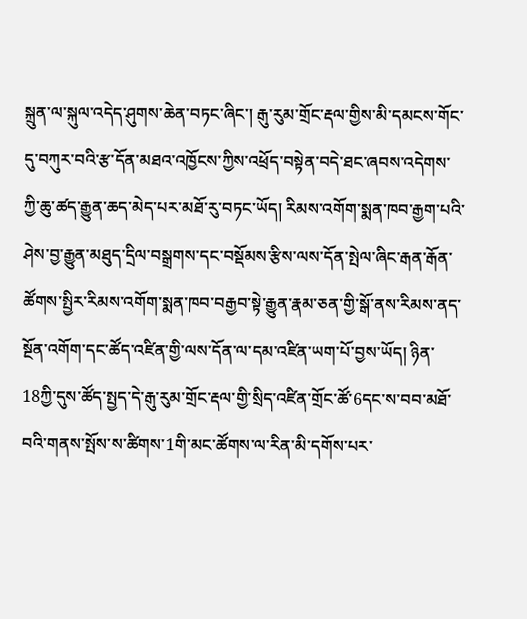སྐྲུན་ལ་སྐུལ་འདེད་ཤུགས་ཆེན་བཏང་ཞིང་། རྒུ་རུམ་གྲོང་རྡལ་གྱིས་མི་དམངས་གོང་དུ་བཀུར་བའི་རྩ་དོན་མཐའ་འཁྱོངས་ཀྱིས་འཕྲོད་བསྟེན་བདེ་ཐང་ཞབས་འདེགས་ཀྱི་ཆུ་ཚད་རྒྱུན་ཆད་མེད་པར་མཐོ་རུ་བཏང་ཡོད། རིམས་འགོག་སྨན་ཁབ་རྒྱག་པའི་ཤེས་བྱ་རྒྱུན་མཐུད་དྲིལ་བསྒྲགས་དང་བསྡོམས་རྩིས་ལས་དོན་སྤེལ་ཞིང་རྒན་རྒོན་ཚོགས་སྤྱིར་རིམས་འགོག་སྨན་ཁབ་བརྒྱབ་སྟེ་རྒྱུན་རྣམ་ཅན་གྱི་སྒོ་ནས་རིམས་ནད་སྔོན་འགོག་དང་ཚོད་འཛིན་གྱི་ལས་དོན་ལ་དམ་འཛིན་ཡག་པོ་བྱས་ཡོད། ཉིན་18ཀྱི་དུས་ཚོད་སྤྱད་དེ་རྒུ་རུམ་གྲོང་རྡལ་གྱི་སྲིད་འཛིན་གྲོང་ཚོ་6དང་ས་བབ་མཐོ་བའི་གནས་སྤོས་ས་ཚིགས་1གི་མང་ཚོགས་ལ་རིན་མི་དགོས་པར་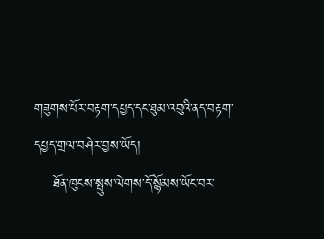གཟུགས་པོར་བརྟག་དཔྱད་དང་ཐུམ་འབུའི་ནད་བརྟག་དཔྱད་གྲལ་བཤེར་བྱས་ཡོད།
    ཐོན་ཁུངས་སྤུས་ལེགས་དོ་སྙོམས་ཡོང་བར་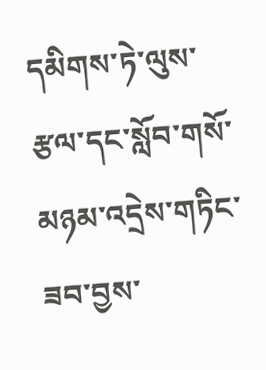དམིགས་ཏེ་ལུས་རྩལ་དང་སློབ་གསོ་མཉམ་འདྲེས་གཏིང་ཟབ་བྱས་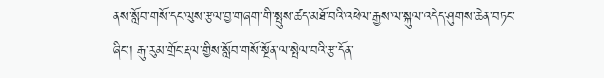ནས་སློབ་གསོ་དང་ལུས་རྩལ་བྱ་གཞག་གི་སྤུས་ཚད་མཐོ་བའི་འཕེལ་རྒྱས་ལ་སྐུལ་འདེད་ཤུགས་ཆེན་བཏང་ཞིང་། རྒུ་རུམ་གྲོང་རྡལ་གྱིས་སློབ་གསོ་སྔོན་ལ་སྤེལ་བའི་རྩ་དོན་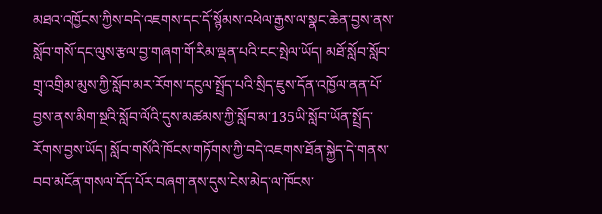མཐའ་འཁྱོངས་ཀྱིས་བདེ་འཇགས་དང་དོ་སྙོམས་འཕེལ་རྒྱས་ལ་སྣང་ཆེན་བྱས་ནས་སློབ་གསོ་དང་ལུས་རྩལ་བྱ་གཞག་གོ་རིམ་ལྡན་པའི་ངང་སྤེལ་ཡོད། མཐོ་སློབ་སློབ་གྲྭ་འགྲིམ་མུས་ཀྱི་སློབ་མར་རོགས་དངུལ་སྤྲོད་པའི་སྲིད་ཇུས་དོན་འཁྱོལ་ནན་པོ་བྱས་ནས་མིག་སྔའི་སློབ་ལོའི་དུས་མཚམས་ཀྱི་སློབ་མ་135ཡི་སློབ་ཡོན་སྤྲོད་རོགས་བྱས་ཡོད། སློབ་གསོའི་ཁོངས་གཏོགས་ཀྱི་བདེ་འཇགས་ཐོན་སྐྱེད་དེ་གནས་བབ་མངོན་གསལ་དོད་པོར་བཞག་ནས་དུས་ངེས་མེད་ལ་ཁོངས་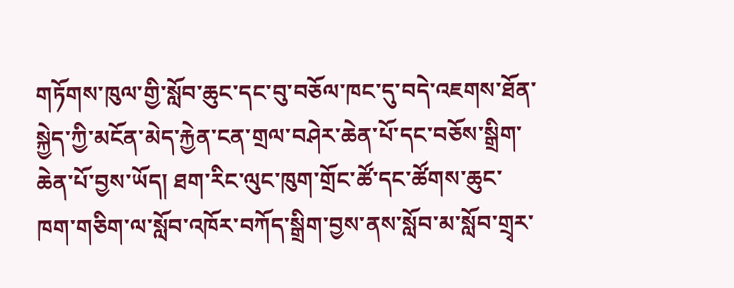གཏོགས་ཁུལ་གྱི་སློབ་ཆུང་དང་བུ་བཅོལ་ཁང་དུ་བདེ་འཇགས་ཐོན་སྐྱེད་ཀྱི་མངོན་མེད་རྐྱེན་ངན་གྲལ་བཤེར་ཆེན་པོ་དང་བཅོས་སྒྲིག་ཆེན་པོ་བྱས་ཡོད། ཐག་རིང་ལུང་ཁུག་གྲོང་ཚོ་དང་ཚོགས་ཆུང་ཁག་གཅིག་ལ་སློབ་འཁོར་བཀོད་སྒྲིག་བྱས་ནས་སློབ་མ་སློབ་གྲྭར་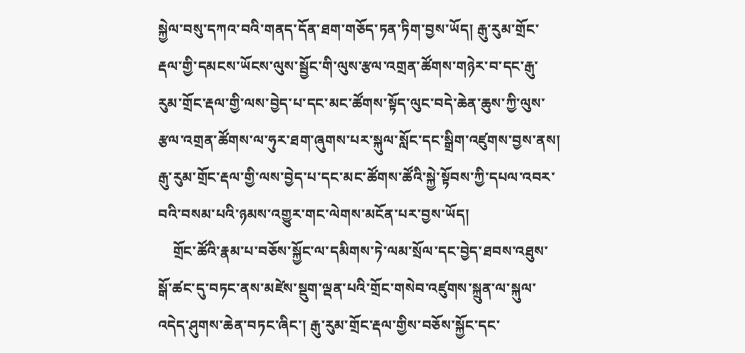སྐྱེལ་བསུ་དཀའ་བའི་གནད་དོན་ཐག་གཅོད་ཏན་ཏིག་བྱས་ཡོད། རྒུ་རུམ་གྲོང་རྡལ་གྱི་དམངས་ཡོངས་ལུས་སྦྱོང་གི་ལུས་རྩལ་འགྲན་ཚོགས་གཉེར་བ་དང་རྒུ་རུམ་གྲོང་རྡལ་གྱི་ལས་བྱེད་པ་དང་མང་ཚོགས་སྟོད་ལུང་བདེ་ཆེན་ཆུས་ཀྱི་ལུས་རྩལ་འགྲན་ཚོགས་ལ་ཧུར་ཐག་ཞུགས་པར་སྐུལ་སློང་དང་སྒྲིག་འཛུགས་བྱས་ནས། རྒུ་རུམ་གྲོང་རྡལ་གྱི་ལས་བྱེད་པ་དང་མང་ཚོགས་ཚོའི་སྐྱེ་སྟོབས་ཀྱི་དཔལ་འབར་བའི་བསམ་པའི་ཉམས་འགྱུར་གང་ལེགས་མངོན་པར་བྱས་ཡོད།
    གྲོང་ཚོའི་རྣམ་པ་བཅོས་སྐྱོང་ལ་དམིགས་ཏེ་ལམ་སྲོལ་དང་བྱེད་ཐབས་འཐུས་སྒོ་ཚང་དུ་བཏང་ནས་མཛེས་སྡུག་ལྡན་པའི་གྲོང་གསེབ་འཛུགས་སྐྲུན་ལ་སྐུལ་འདེད་ཤུགས་ཆེན་བཏང་ཞིང་། རྒུ་རུམ་གྲོང་རྡལ་གྱིས་བཅོས་སྐྱོང་དང་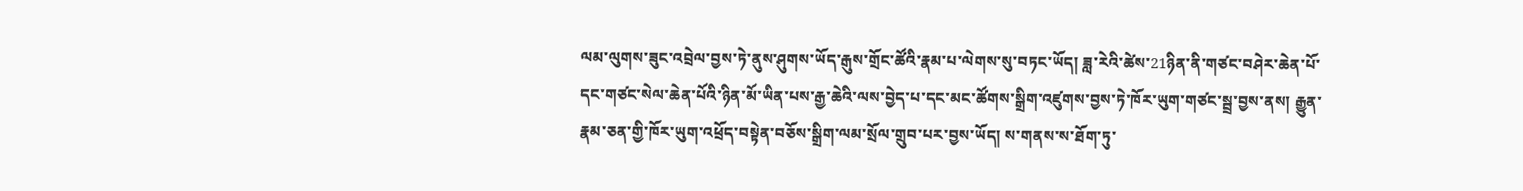ལམ་ལུགས་ཟུང་འབྲེལ་བྱས་ཏེ་ནུས་ཤུགས་ཡོད་རྒུས་གྲོང་ཚོའི་རྣམ་པ་ལེགས་སུ་བཏང་ཡོད། ཟླ་རེའི་ཚེས་21ཉིན་ནི་གཙང་བཤེར་ཆེན་པོ་དང་གཙང་སེལ་ཆེན་པོའི་ཉིན་མོ་ཡིན་པས་རྒྱ་ཆེའི་ལས་བྱེད་པ་དང་མང་ཚོགས་སྒྲིག་འཛུགས་བྱས་ཏེ་ཁོར་ཡུག་གཙང་སྦྲ་བྱས་ནས། རྒྱུན་རྣམ་ཅན་གྱི་ཁོར་ཡུག་འཕྲོད་བསྟེན་བཅོས་སྒྲིག་ལམ་སྲོལ་གྲུབ་པར་བྱས་ཡོད། ས་གནས་ས་ཐོག་ཏུ་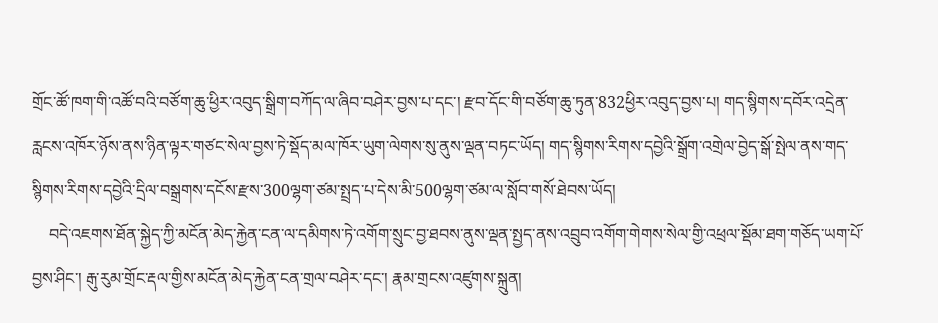གྲོང་ཚོ་ཁག་གི་འཚོ་བའི་བཙོག་ཆུ་ཕྱིར་འབུད་སྒྲིག་བཀོད་ལ་ཞིབ་བཤེར་བྱས་པ་དང་། རྫབ་དོང་གི་བཙོག་ཆུ་ཏུན་832ཕྱིར་འབུད་བྱས་པ། གད་སྙིགས་དབོར་འདྲེན་རླངས་འཁོར་ཉོས་ནས་ཉིན་ལྟར་གཙང་སེལ་བྱས་ཏེ་སྡོད་མལ་ཁོར་ཡུག་ལེགས་སུ་ནུས་ལྡན་བཏང་ཡོད། གད་སྙིགས་རིགས་དབྱེའི་སྒྲོག་འགྲེལ་བྱེད་སྒོ་སྤེལ་ནས་གད་སྙིགས་རིགས་དབྱེའི་དྲིལ་བསྒྲགས་དངོས་རྫས་300ལྷག་ཙམ་སྤྲད་པ་དེས་མི་500ལྷག་ཙམ་ལ་སློབ་གསོ་ཐེབས་ཡོད།
    བདེ་འཇགས་ཐོན་སྐྱེད་ཀྱི་མངོན་མེད་རྐྱེན་ངན་ལ་དམིགས་ཏེ་འགོག་སྲུང་བྱ་ཐབས་ནུས་ལྡན་སྤྱད་ནས་འབྲུབ་འགོག་གེགས་སེལ་གྱི་འཕྲལ་སྡོམ་ཐག་གཅོད་ཡག་པོ་བྱས་ཤིང་། རྒུ་རུམ་གྲོང་རྡལ་གྱིས་མངོན་མེད་རྐྱེན་ངན་གྲལ་བཤེར་དང་། རྣམ་གྲངས་འཛུགས་སྐྲུན།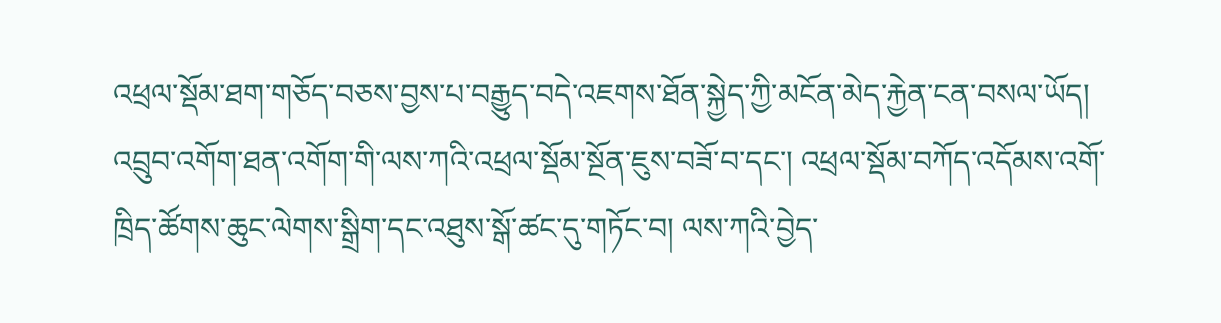འཕྲལ་སྡོམ་ཐག་གཅོད་བཅས་བྱས་པ་བརྒྱུད་བདེ་འཇགས་ཐོན་སྐྱེད་ཀྱི་མངོན་མེད་རྐྱེན་ངན་བསལ་ཡོད། འབྲུབ་འགོག་ཐན་འགོག་གི་ལས་ཀའི་འཕྲལ་སྡོམ་སྔོན་ཇུས་བཟོ་བ་དང་། འཕྲལ་སྡོམ་བཀོད་འདོམས་འགོ་ཁྲིད་ཚོགས་ཆུང་ལེགས་སྒྲིག་དང་འཐུས་སྒོ་ཚང་དུ་གཏོང་བ། ལས་ཀའི་བྱེད་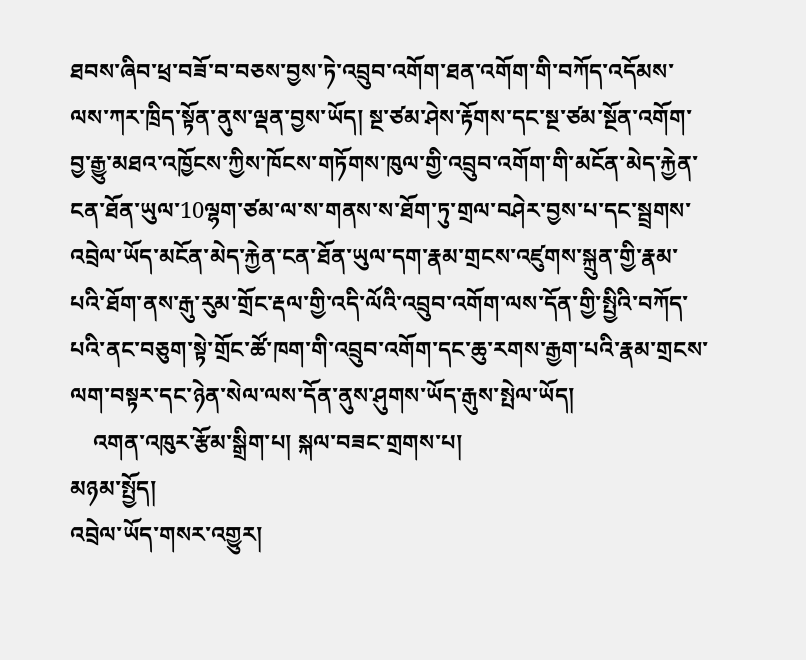ཐབས་ཞིབ་ཕྲ་བཟོ་བ་བཅས་བྱས་ཏེ་འབྲུབ་འགོག་ཐན་འགོག་གི་བཀོད་འདོམས་ལས་ཀར་ཁྲིད་སྟོན་ནུས་ལྡན་བྱས་ཡོད། སྔ་ཙམ་ཤེས་རྟོགས་དང་སྔ་ཙམ་སྔོན་འགོག་བྱ་རྒྱུ་མཐའ་འཁྱོངས་ཀྱིས་ཁོངས་གཏོགས་ཁུལ་གྱི་འབྲུབ་འགོག་གི་མངོན་མེད་རྐྱེན་ངན་ཐོན་ཡུལ་10ལྷག་ཙམ་ལ་ས་གནས་ས་ཐོག་ཏུ་གྲལ་བཤེར་བྱས་པ་དང་སྦྲགས་འབྲེལ་ཡོད་མངོན་མེད་རྐྱེན་ངན་ཐོན་ཡུལ་དག་རྣམ་གྲངས་འཛུགས་སྐྲུན་གྱི་རྣམ་པའི་ཐོག་ནས་རྒུ་རུམ་གྲོང་རྡལ་གྱི་འདི་ལོའི་འབྲུབ་འགོག་ལས་དོན་གྱི་སྤྱིའི་བཀོད་པའི་ནང་བཅུག་སྟེ་གྲོང་ཚོ་ཁག་གི་འབྲུབ་འགོག་དང་ཆུ་རགས་རྒྱག་པའི་རྣམ་གྲངས་ལག་བསྟར་དང་ཉེན་སེལ་ལས་དོན་ནུས་ཤུགས་ཡོད་རྒུས་སྤེལ་ཡོད།
    འགན་འཁུར་རྩོམ་སྒྲིག་པ། སྐལ་བཟང་གྲགས་པ།
མཉམ་སྤྱོད།
འབྲེལ་ཡོད་གསར་འགྱུར།